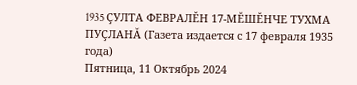1935 ÇУЛТА ФЕВРАЛĔН 17-МĔШĔНЧЕ ТУХМА ПУÇЛАНĂ (Газета издается с 17 февраля 1935 года)
Пятница, 11 Октябрь 2024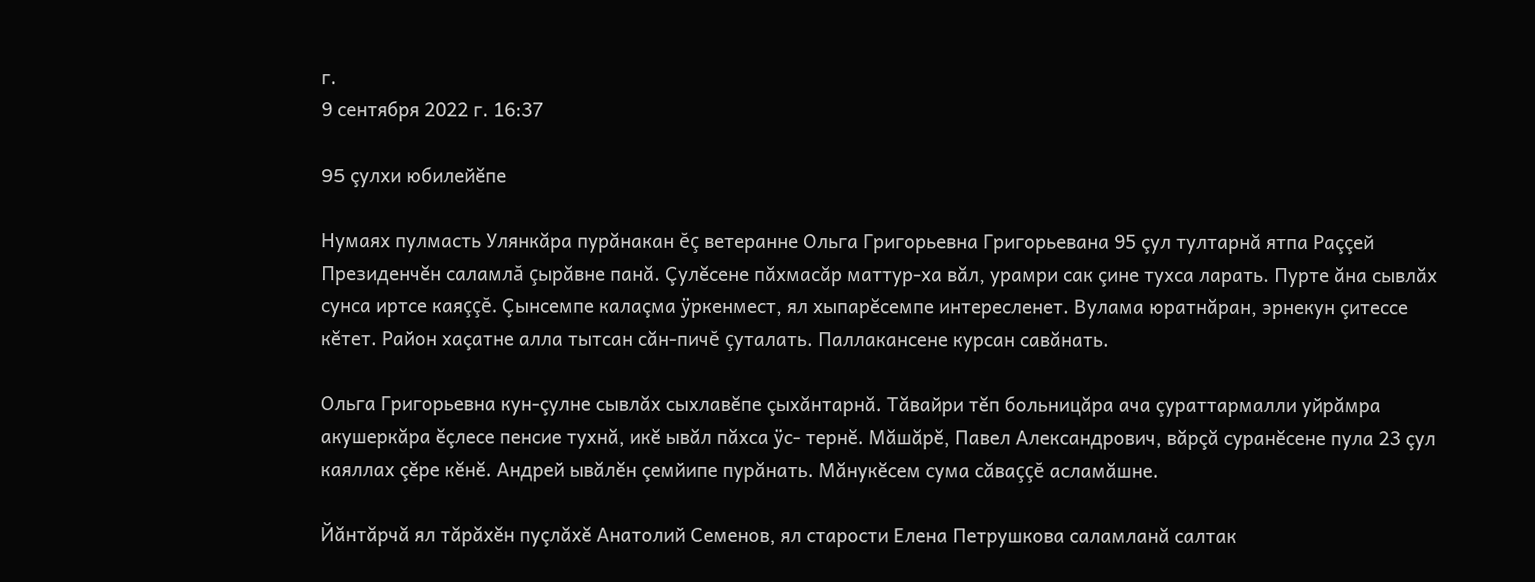г.
9 сентября 2022 г. 16:37

95 çулхи юбилейĕпе

Нумаях пулмасть Улянкăра пурăнакан ĕç ветеранне Ольга Григорьевна Григорьевана 95 çул тултарнă ятпа Раççей Президенчĕн саламлă çырăвне панă. Çулĕсене пăхмасăр маттур-ха вăл, урамри сак çине тухса ларать. Пурте ăна сывлăх сунса иртсе каяççĕ. Çынсемпе калаçма ÿркенмест, ял хыпарĕсемпе интересленет. Вулама юратнăран, эрнекун çитессе кĕтет. Район хаçатне алла тытсан сăн-пичĕ çуталать. Паллакансене курсан савăнать.

Ольга Григорьевна кун-çулне сывлăх сыхлавĕпе çыхăнтарнă. Тăвайри тĕп больницăра ача çураттармалли уйрăмра акушеркăра ĕçлесе пенсие тухнă, икĕ ывăл пăхса ÿс- тернĕ. Мăшăрĕ, Павел Александрович, вăрçă суранĕсене пула 23 çул каяллах çĕре кĕнĕ. Андрей ывăлĕн çемйипе пурăнать. Мăнукĕсем сума сăваççĕ асламăшне.

Йăнтăрчă ял тăрăхĕн пуçлăхĕ Анатолий Семенов, ял старости Елена Петрушкова саламланă салтак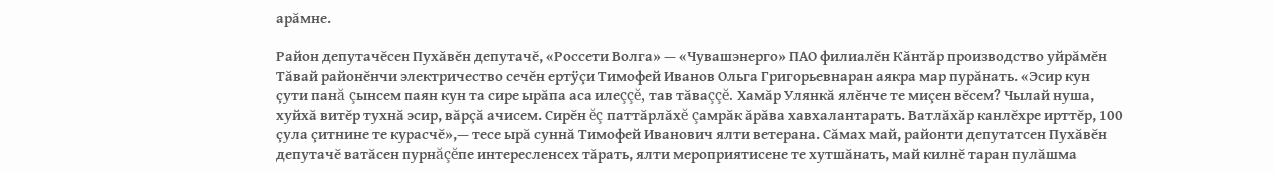арăмне.

Район депутачĕсен Пухăвĕн депутачĕ, «Россети Волга» — «Чувашэнерго» ПАО филиалĕн Кăнтăр производство уйрăмĕн Тăвай районĕнчи электричество сечĕн ертÿçи Тимофей Иванов Ольга Григорьевнаран аякра мар пурăнать. «Эсир кун çути панă çынсем паян кун та сире ырăпа аса илеççĕ, тав тăваççĕ. Хамăр Улянкă ялĕнче те миçен вĕсем? Чылай нуша, хуйхă витĕр тухнă эсир, вăрçă ачисем. Сирĕн ĕç паттăрлăхĕ çамрăк ăрăва хавхалантарать. Ватлăхăр канлĕхре ирттĕр, 100 çула çитнине те курасчĕ»,— тесе ырă суннă Тимофей Иванович ялти ветерана. Сăмах май, районти депутатсен Пухăвĕн депутачĕ ватăсен пурнăçĕпе интересленсех тăрать, ялти мероприятисене те хутшăнать, май килнĕ таран пулăшма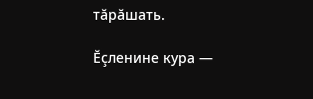тăрăшать.

Ĕçленине кура —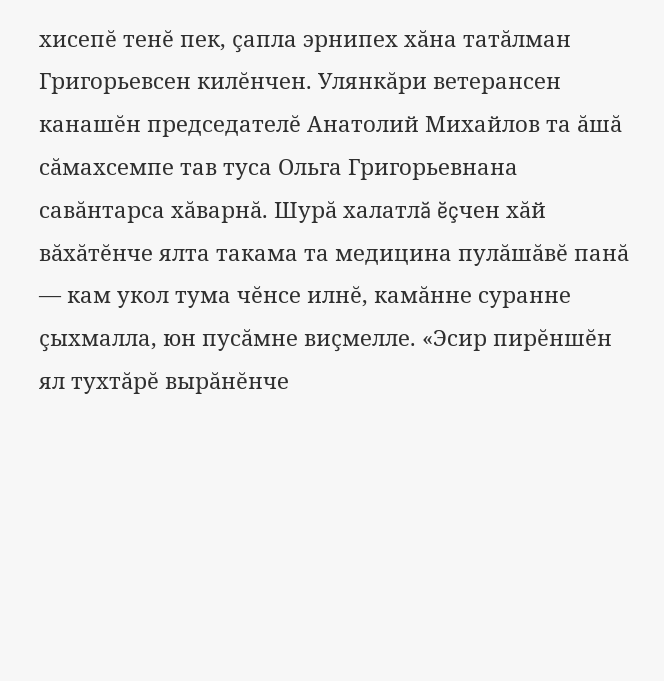хисепĕ тенĕ пек, çапла эрнипех хăна татăлман Григорьевсен килĕнчен. Улянкăри ветерансен канашĕн председателĕ Анатолий Михайлов та ăшă сăмахсемпе тав туса Ольга Григорьевнана савăнтарса хăварнă. Шурă халатлă ĕçчен хăй вăхăтĕнче ялта такама та медицина пулăшăвĕ панă — кам укол тума чĕнсе илнĕ, камăнне суранне çыхмалла, юн пусăмне виçмелле. «Эсир пирĕншĕн ял тухтăрĕ вырăнĕнче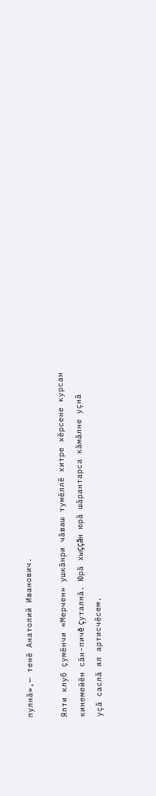пулнă»,— тенĕ Анатолий Иванович.

Ялти клуб çумĕнчи «Мерчен» ушкăнри чăваш тумĕллĕ хитре хĕрсене курсан кинемейĕн сăн-пичĕ çуталнă. Юрă хыççăн юрă шăрантарса кăмăлне уçнă уçă саслă ял артисчĕсем.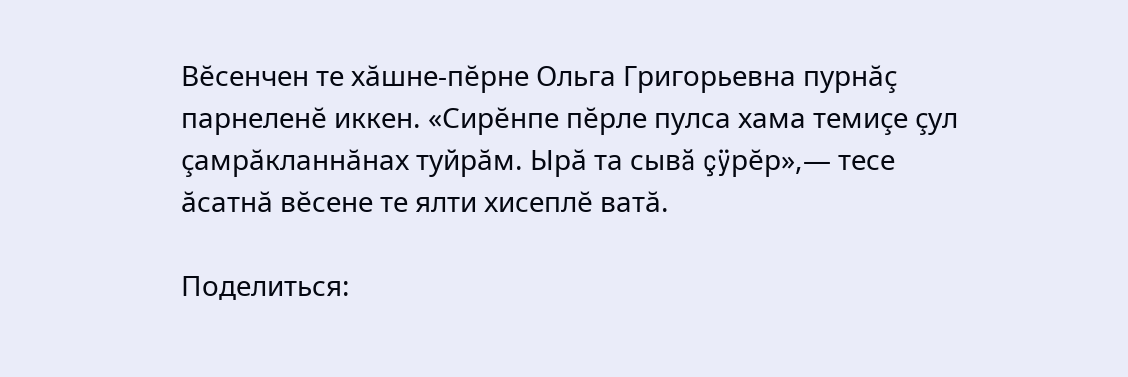Вĕсенчен те хăшне-пĕрне Ольга Григорьевна пурнăç парнеленĕ иккен. «Сирĕнпе пĕрле пулса хама темиçе çул çамрăкланнăнах туйрăм. Ырă та сывă çÿрĕр»,— тесе ăсатнă вĕсене те ялти хисеплĕ ватă.

Поделиться: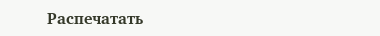Распечатать